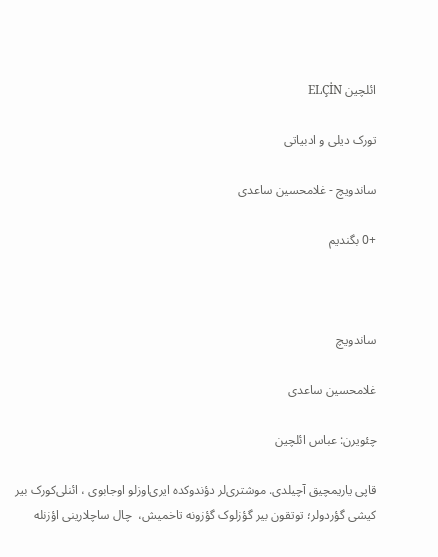ائلچین ELÇİN

تورک دیلی و ادبیاتی

ساندویچ - غلامحسین ساعدی

+0 بگندیم



ساندویچ

غلامحسین ساعدی

چئویرن: عباس ائلچین

قاپی یاریمچیق آچیلدی. موشتری‌لر دؤندوکده ایری‌اوزلو اوجا‌بوی ، ائنلی‌کورک بیر کیشی گؤردولر؛ توتقون بیر گؤزلوک گؤزونه تاخمیش،  چال ساچلارینی اؤزنله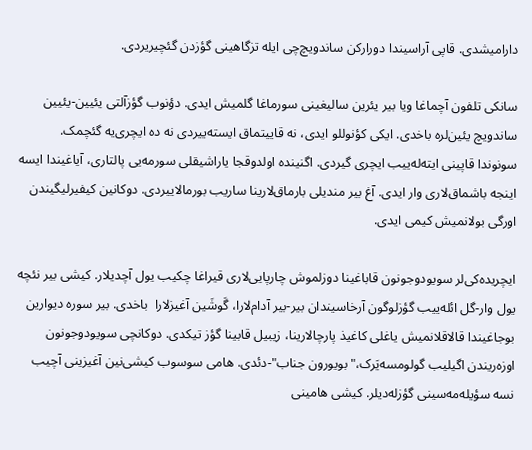دارامیشدی. قاپی آراسیندا دورارکن ساندویچ‌چی ایله تزگاهینی گؤزدن گئچیریردی.

سانکی تلفون آچماغا ویا بیر یئرین سالیغینی سورماغا گلمیش ایدی. دؤنوب گؤزآلتی یئیین-یئیین ساندویچ‌ یئین‌لره باخدی. ایکی کؤنوللو ایدی، نه قاییتماق ایسته‌ییردی نه ده ایچری‌یه گئچمک. سونوندا قاپینی ایته‌له‌ییب ایچری گیردی. اگنینده اولدوقجا یاراشیقلی سورمه‌یی پالتاری، آیاغیندا ایسه اینجه باشماق‌لاری وار ایدی. آغ بیر مندیلی بارماق‌لارینا ساریب بورمالاییردی. دوکانین کیفیرلیگیندن اورگی بولانمیش کیمی ایدی.

ایچریده‌کی‌لر سویودوجونون قاباغینا دوزلموش چارپایی‌لاری قیراغا چکیب یول آچدیلار. کیشی بیر نئچه یول وار-گل ائله‌ییب گؤزلوگون آرخاسیندان بیر-بیر آدام‌لارا، گَوشَین آغیزلارا  باخدی. بیر سوره دیوارین بوجاغیندا قالاقلانمیش یاغلی کاغیذ پارچالارینا، زیبیل قابینا گؤز تیکدی. دوکانچی سویودوجونون اوزه‌ریندن اگیلیب گولومسه‌یَرک،"بویورون جناب"-دئدی. هامی سوسوب کیشی‌نین آغیزینی آچیب نسه سؤیله‌مه‌سینی گؤزله‌دیلر. کیشی هامینی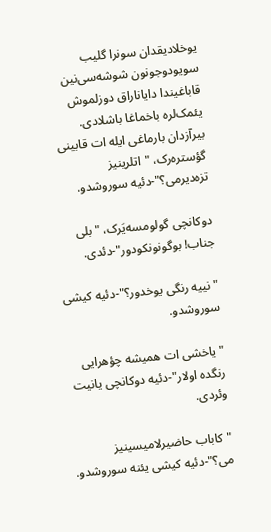یوخلادیقدان سونرا گلیب سویودوجونون شوشه‌سی‌نین قاباغیندا دایاناراق دوزلموش یئمک‌لره باخماغا باشلادی. بیرآزدان بارماغی ایله ات قابینی گؤستره‌رک، "اتلرینیز تزه‌دیرمی؟"-دئیه سوروشدو.

دوکانچی گولومسه‌یَرک، "بلی جناب! بوگونونکودور"-دئدی.

"نییه رنگی یوخدور؟"-دئیه کیشی سوروشدو.

" یاخشی ات همیشه چؤهرایی رنگده اولار"-دئیه دوکانچی یانیت وئردی.

"کاباب حاضیرلامیسینیز می؟"-دئیه کیشی یئنه سوروشدو.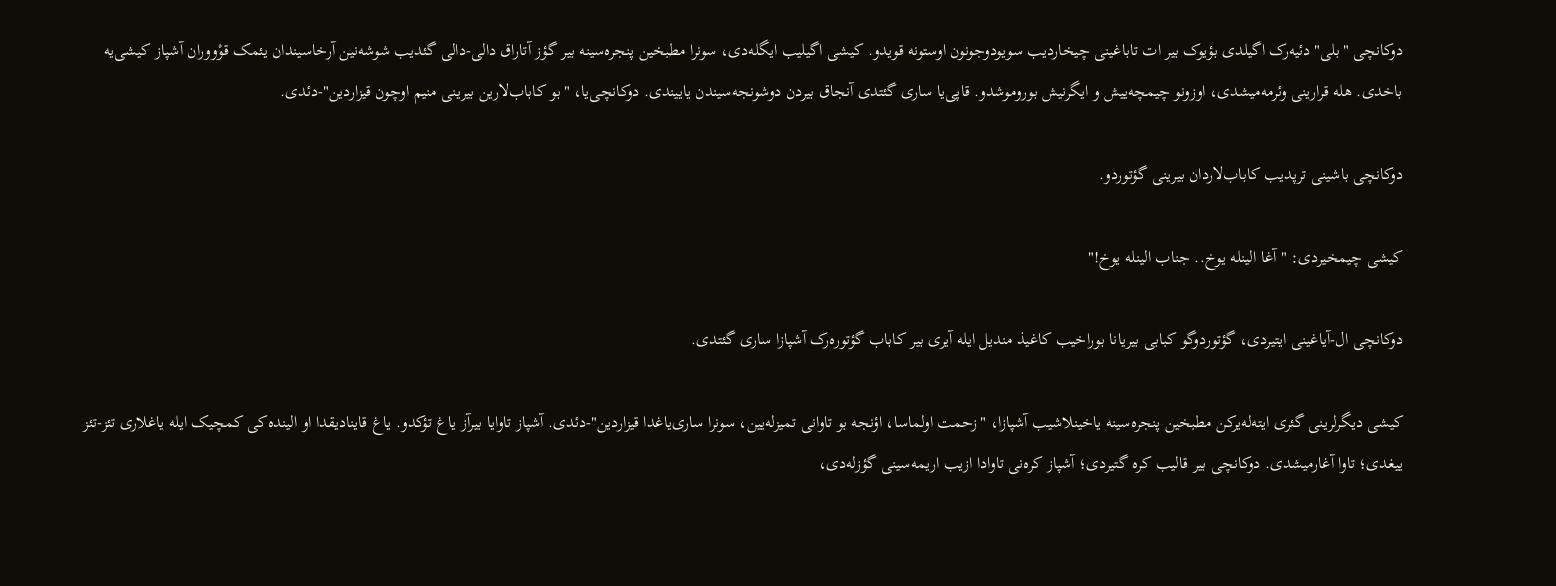دوکانچی "بلی" دئیه‌رک اگیلدی بؤیوک بیر ات تاباغینی چیخاردیب سویودوجونون اوستونه قویدو. کیشی اگیلیب ایگله‌دی، سونرا مطبخین پنجره‌‌سینه بیر گؤز آتاراق دالی-دالی گئدیب شوشه‌نین آرخاسیندان یئمک قوْووران آشپاز کیشی‌یه باخدی. هله قرارینی وئرمه‌میشدی، اوزونو چیمچه‌‌ییش و ایگرنیش بوروموشدو. قاپی‌یا ساری گئتدی آنجاق بیردن دوشونجه‌سیندن یاییندی. دوکانچی‌یا، "بو کاباب‌لارین بیرینی منیم اوچون قیزاردین"-دئدی.

دوکانچی باشینی ترپدیب کاباب‌لاردان بیرینی گؤتوردو.

کیشی چیمخیردی: " آغا الینله یوخ.. جناب الینله یوخ!"

دوکانچی ال-آیاغینی ایتیردی، گؤتوردوگو کبابی بیریانا بوراخیب کاغیذ مندیل ایله آیری بیر کاباب گؤتوره‌رک آشپازا ساری گئتدی.

کیشی دیگرلرینی گئری ایته‌له‌یرکن مطبخین پنجره‌سینه یاخینلاشیب آشپازا،‌ "زحمت اولماسا، اؤنجه بو تاوانی تمیزله‌یین، سونرا ساری‌یاغدا قیزاردین"-دئدی. آشپاز تاوایا بیرآز یاغ تؤکدو. یاغ قاینادیقدا او الینده‌کی کمچیک ایله یاغلاری تئز-تئز ییغدی؛ تاوا آغارمیشدی. دوکانچی بیر قالیب کره گتیردی؛ آشپاز کره‌نی تاوادا ازیب اریمه‌سینی گؤزله‌دی،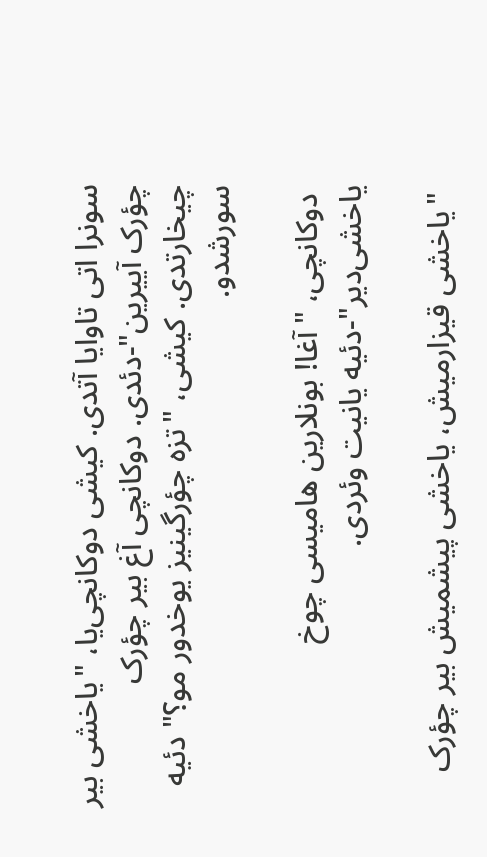سونرا اتی تاوایا آتدی. کیشی دوکانچی‌یا، "یاخشی بیر چؤرک آییرین"-دئدی. دوکانچی آغ بیر چؤرک چیخارتدی. کیشی، "تزه چؤرگینیز یوخدور مو؟" دئیه سورشدو.

 دوکانچی، "آغا! بونلارین هامیسی چوخ یاخشی‌دیر"-دئیه یانیت وئردی.

 "یاخشی قیزارمیش، یاخشی پیشمیش بیر چؤرک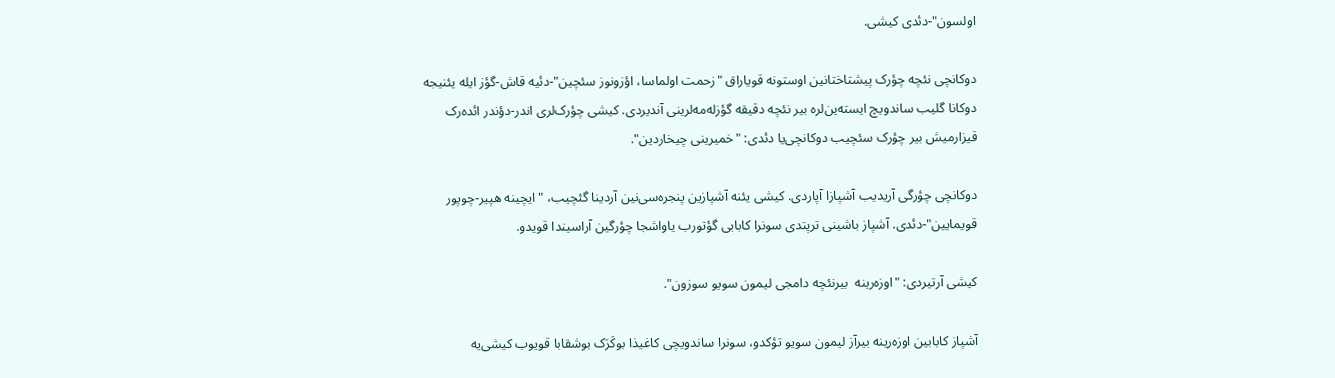اولسون"-دئدی کیشی.

دوکانچی نئچه چؤرک پیشتاختانین اوستونه قویاراق "زحمت اولماسا، اؤزونوز سئچین"-دئیه قاش-گؤز ایله یئنیجه دوکانا گلیب ساندویچ‌ ایسته‌ین‌لره بیر نئچه دقیقه گؤزله‌مه‌لرینی آندیردی. کیشی چؤرک‌لری اندر-دؤندر ائده‌رک قیزارمیش بیر چؤرک سئچیب دوکانچی‌یا دئدی: "خمیرینی چیخاردین".

دوکانچی چؤرگی آریدیب آشپازا آپاردی. کیشی یئنه آشپازین پنجره‌‌سی‌نین آردینا گئچیب، ‌"ایچینه هپیر-چوپور قویمایین"-دئدی. آشپاز باشینی ترپتدی سونرا کابابی گؤتورب یاواشجا چؤرگین آراسیندا قویدو.

کیشی ‌آرتیردی: "اوزه‌رینه  بیرنئچه دامجی لیمون سویو سوزون".

آشپاز کابابین اوزه‌رینه بیرآز لیمون سویو تؤکدو، سونرا ساندویچی کاغیذا بوکَرَک بوشقابا قویوب کیشی‌یه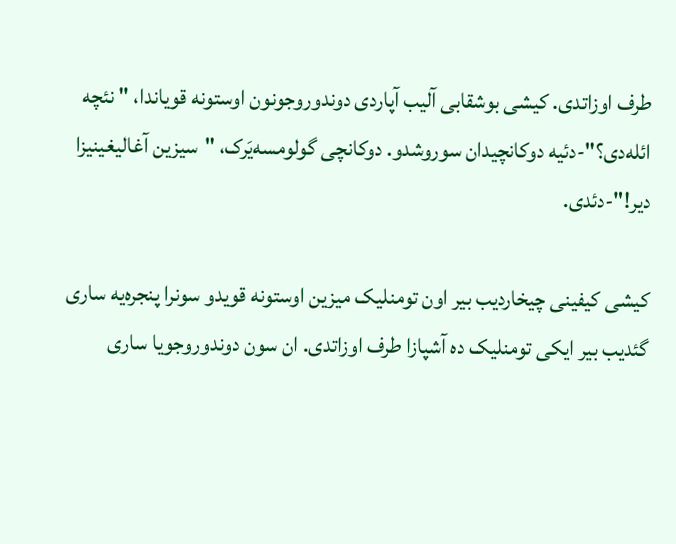طرف اوزاتدی. کیشی بوشقابی آلیب آپاردی دوندوروجونون اوستونه قویاندا،‌ " نئچه ائله‌دی؟"-دئیه دوکانچیدان سوروشدو. دوکانچی گولومسه‌یَرک، "سیزین آغالیغینیزا دیر!"-دئدی.

کیشی کیفینی چیخاردیب بیر اون تومنلیک میزین اوستونه قویدو سونرا پنجره‌یه ساری گئدیب بیر ایکی تومنلیک ده آشپازا طرف اوزاتدی. ان سون دوندوروجویا ساری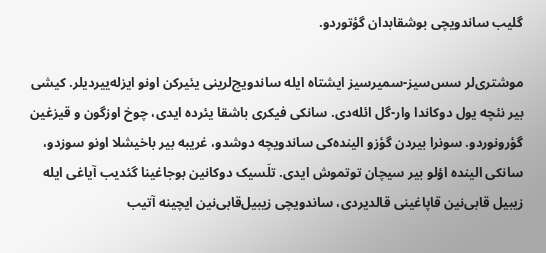گلیب ساندویچی بوشقابدان گؤتوردو.

موشتری‌لر سس‌سیز-سمیرسیز ایشتاه ایله ساندویچ‌لرینی یئیرکن اونو ایزله‌ییردیلر. کیشی بیر نئچه یول دوکاندا وار-گل ائله‌دی. سانکی فیکری باشقا یئرده ایدی، چوخ اوزگون و قیزغین گؤرونوردو. سونرا بیردن گؤزو الینده‌کی ساندویچه دوشدو، غریبه بیر باخیشلا اونو سوزدو، سانکی الینده اؤلو بیر سیچان توتموش ایدی. تلَسیک دوکانین بوجاغینا گئدیب آیاغی ایله زیبیل قابی‌نین قاپاغینی قالدیردی، ساندویچی زیبیل‌قابی‌نین ایچینه آتیب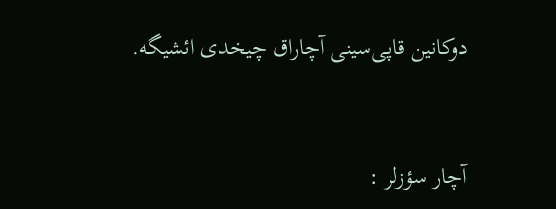دوکانین قاپی‌سینی آچاراق چیخدی ائشیگه.


آچار سؤزلر :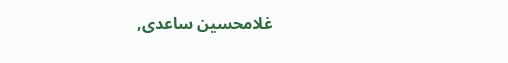غلامحسین ساعدی,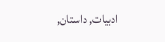ادبیات, داستان,